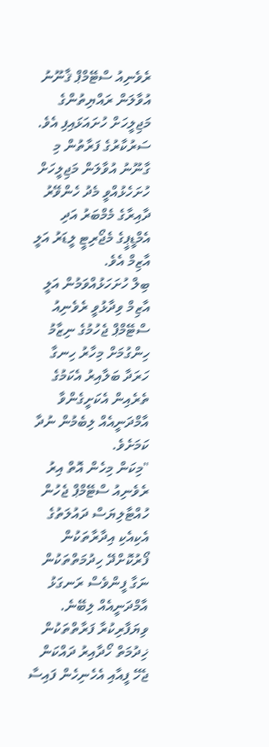ރެވެނިއު ސްޓޭމްޕް ޤާނޫނު އުވާލަން ރައްޔިތުންގެ މަޖިލީހަށް ހުށައަޅައިފި އެވެ.
ސަރުކާރުގެ ފަރާތުން މި ގާނޫނު އުވާލަން މަޖިލީހަށް ހުށަހެޅުއްވީ މެދު ހެންވޭރު ދާއިރާގެ މެމްބަރު އަދި އެމްޑީޕީގެ މެޖޯރިޓީ ލީޑަރު އަލީ އާޒިމް އެވެ.
ބިލް ހުށަހަޅުއްވަމުން އަލީ އާޒިމް ވިދާޅުވީ ރެވެނިއު ސްޓޭމްޕް ޖެހުމުގެ ނިޒާމު ހިންގުމަށް މިހާރު ހިނގާ ހަރަދާ ބަލާއިރު އެކަމުގެ ތެރެއިން އެކަށީގެންވާ އާމްދަނީއެއް ލިބެމުން ނުދާ ކަމަށެވެ.
"މިކަން މިހެން އޮތް އިރު ރެވެނިއު ސްޓޭމްޕް ޖެހުން ހުއްޓާލިޔަސް ދައުލަތުގެ އެކިއެކި އިދާރާތަކުން ފޯރުކޮށްދޭ ހިދުމަތްތަކުން ނަގާ ފީންވެސް ރަނގަޅު އާމްދަނީއެއް ލިބޭނެ. ވިޔަފާރިކުރާ ފަރާތްތަކުން ޚިދުމަތް ހޯދާއިރު ދައްކަން ޖެހޭ ފީއާއި އެހެނިހެން ފައިސާ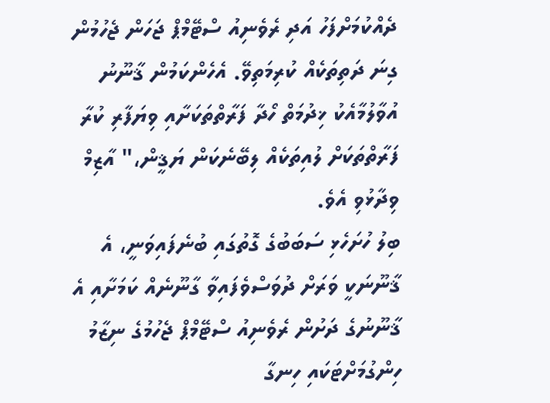ދެއްކުމަށްފަހު އަދި ރެވެނިއު ސްޓޭމްޕް ޖަހަން ޖެހުމުން ގިނަ ދަތިތަކެއް ކުރިމަތިވޭ. އެހެންކަމުން ޤާނޫނު އުވާލުމާއެކު ޚިދުމަތް ހޯދާ ފަރާތްތަކަށާއި ވިޔަފާރި ކުރާ ފަރާތްތަކަށް ލުއިތަކެއް ލިބޭނެކަން ޔަޤީން،" އާޒިމް ވިދާޅުވި އެވެ.
ބިލު ހުށަހެޅި ސަބަބުގެ ގޮތުގައި ބުނެފައިވަނީ، އެ ޤާނޫނަކީ ވަރަށް ދުވަސްވެފައިވާ ގާނޫނެއް ކަމަށާއި އެ ޤާނޫނުގެ ދަށުން ރެވެނިއު ސްޓޭމްޕް ޖެހުމުގެ ނިޒާމު ހިންގުމަށްޓަކައި ހިނގާ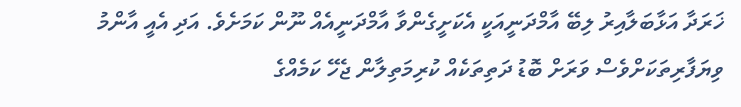ޚަރަދާ އަޅާބަލާއިރު ލިބޭ އާމްދަނީއަކީ އެކަށީގެންވާ އާމްދަނީއެއް ނޫން ކަމަށެވެ. އަދި އެއީ އާންމު ވިޔަފާރިތަކަށްވެސް ވަރަށް ބޮޑު ދަތިތަކެއް ކުރިމަތިލާން ޖެހޭ ކަމެއްގެ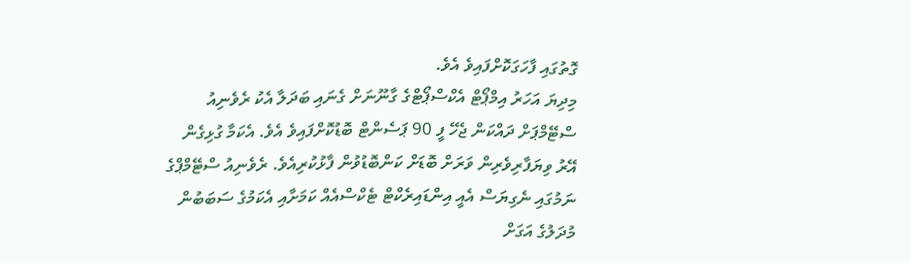ގޮތުގައި ފާހަގަކޮށްފައިވެ އެވެ.
މިދިޔަ އަހަރު އިމްޕޯޓް އެކްސްޕޯޓްގެ ގާނޫނަށް ގެނައި ބަދަލާ އެކު ރެވެނިއު ސްޓޭމްޕަށް ދައްކަން ޖެހޭ ފީ 90 ޕަސެންޓް ބޮޑުކޮށްފައިވެ އެވެ. އެކަމާ ގުޅިގެން އޭރު ވިޔަފާރިވެރިން ވަރަށް ބޮޑަށް ކަންބޮޑުވުން ފާޅުކުރިއެވެ. ރެވެނިއު ސްޓޭމްޕްގެ ނަމުގައި ނެގިޔަސް އެއީ އިންޑައިރެކްޓް ޓެކްސްއެއް ކަމަށާއި އެކަމުގެ ސަބަބުން މުދަލުގެ އަގަށް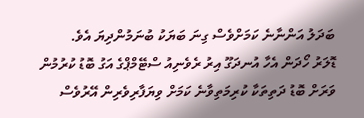ބަދަލު އަންނާނެ ކަމަށްވެސް ގިނަ ބަޔަކު ބުނަމުންދިޔަ އެވެ.
ޑޮލަރު ހޯދަން އެހާ އުނދަގޫ އިރު ރެވެނިއު ސްޓޭމްޕްގެ އަގު ބޮޑު ކުރުމުން ވަރަށް ބޮޑު ދަތިތަކާ ކުރިމަތިވާނެ ކަމަށް ވިޔަފާރިވެރިން އޭރުވެސް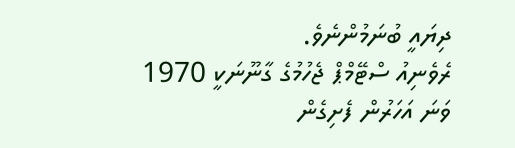ދިޔައީ ބުނަމުންނެވެ.
ރެވެނިއު ސްޓޭމްޕް ޖެހުމުގެ ގާނޫނަކީ 1970 ވަނަ އަހަރުން ފެށިގެން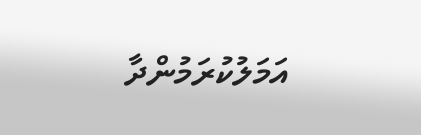އަމަލުކުރަމުންދާ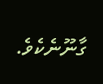ގާނޫނެކެވެ.